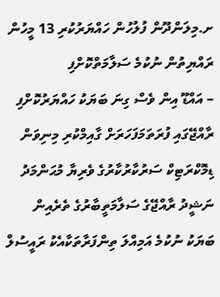ށ.މިލަންދޫން ފުލުހުން ހައްޔަރުކުރި 13 މީހުން ރައްޔިތުން ނުކުމެ ސަލާމަތްކޮށްފި
– އައްޑޫ އިން ވެސް ގިނަ ބަޔަކު ހައްޔަރުކޮށްފި
ރާއްޖޭގައި ފުރަތަމަފަހަރަށް ގާއިމްކުރި މިނިވަން ޑިމޮކްރަޓިކް ސަރުކާރުކާރުގެ ވެރިޔާ މުޙަންމަދު ނަޝީދު ރާއްޖޭގެ ސަލާމަތީބާރުގެ ތެރެއިން ބަޔަކު ނުކުމެ އަމިއްލަ ތިންފަރާތަކާއެކު ރައީސުލް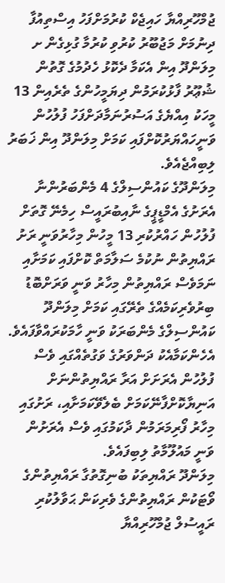ޖުމްހޫރިއްޔާ ހައިޖެކް ކުރުމަށްފަހު އިސްތިއުފާ ދިނުމަށް މަޖުބޫރު ކުރުވި ކުރުމާ ގުޅިގެން ށ މިލަންދޫ އިން އެކަމާ ދެކޮޅު ހެދުމުގެ ގޮތުން ޝުޢޫރު ފާޅުކުރަމުން ދިޔަމީހުންގެ ތެރެއިން 13 މީހަކު އިއްޔެގެ އަސުރުނަމާދަށްފަހު ފުލުހުން ވަނީހައްޔަރުކޮށްފައި ކަމަށް މިލަންދޫ އިން ޚަބަރު ލިބިއްޖެއެވެ.
މިލަންދޫގެ ކައުންސިލްގެ 4 މެންބަރުންނާ އެރަށުގެ އެމްޑީޕީގެ ނާއިބުރައީސް ހިމެނޭ ގޮތަށް ފުލުހުން ހައްރުކުރި 13 މީހުން މިހާރުވަނީ ރަށު ރައްޔިތުން ނުކުމެ ސަލާމަތް ކޮށްފައި ކަމަށާއި ނަމަވެސް ރައްޔިތުން މިހާރު ވަނީ ވަރަށްބޮޑު ބިރުވެރިކަމެއްގެ ތެރޭގައި ކަމަށް މިލަންދޫ ކައުންސިލްގެ މެންބަރަކު ވަނީ ހާމަކުރައްވާފައެވެ. އެހެންކަމާއެކު ދަންވަރުގެ ވަގުތެއްގައި ވެސް ފުލުހުން އެރަށަށް އަރާ ރައްޔިތުންނަށް އަނިޔާކޮށްފާނޭކަމަށް ބެލެވޭކަމަށާއި، ރަށުގައި މިހާރު ފޯރިމަރަމުން ދާކަމުގައި ވެސް އެރަށުން ވަނީ މައުލޫމާތު ލިބިފައެވެ.
މިލަންދޫ ރައްޔިތަކު ބުނިގޮތުގާ ރައްޔިތުންގެ ވޯޓަކުން ރައްޔިތުންގެ ވެރިކަން ޙަވާލުކުރި ރައީސުލް ޖުމްހޫރިއްޔާ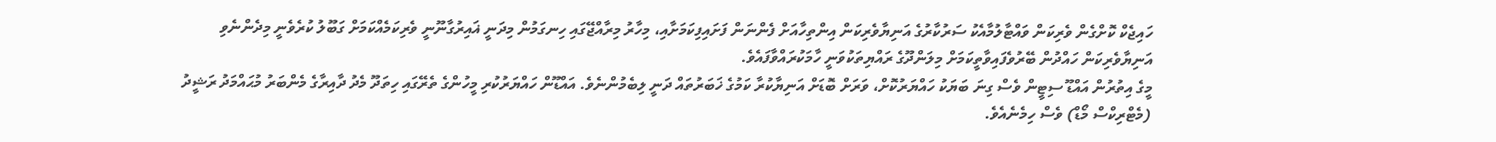ހައިޖެކް ކޮށްގެން ވެރިކަން ވައްޓާލުމާއެކު ސަރުކާރުގެ އަނިޔާވެރިކަން އިންތިހާއަށް ފެންނަން ފަށައިފިކަމަށާއި، މިހާރު މިރާއްޖޭގައި ހިނގަމުން މިދަނީ ޣައިރުގާނޫނީ ވެރިކަމެއްކަމަށް ގަބޫލު ކުރެވެނީ މިދެންނެވި އަނިޔާވެރިކަން ހައްދުން ބޭރުވެފައިވާތީކަމަށް މިލަންދޫގެ ރައްޔިތަކުވަނީ ހާމަކުރައްވާފައެވެ.
މީގެ އިތުރުން އައްޑޫ ސިޓީން ވެސް ގިނަ ބަޔަކު ހައްޔަރުކޮށް، ވަރަށް ބޮޑަށް އަނިޔާކުރާ ކަމުގެ ޚަބަރުތައް ދަނީ ލިބެމުންނެވެ. އައްޑޫން ހައްޔަރުކުރި މީހުންގެ ތެރޭގައި ހިތަދޫ މެދު ދާއިރާގެ މެންބަރު މުޙައްމަދު ރަޝީދު (މެޓްރިކްސް މޯޑް) ވެސް ހިމެނެއެވެ.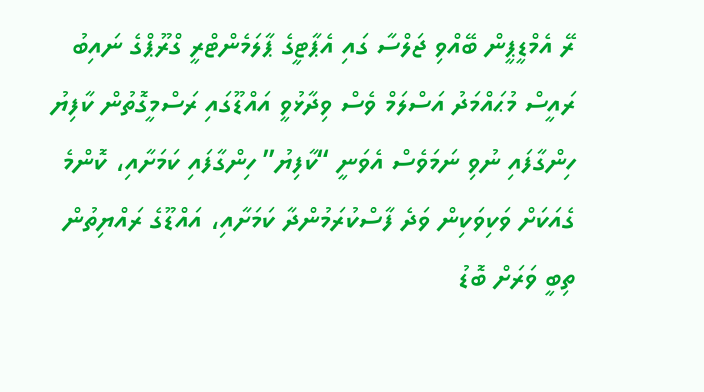ރޭ އެމްޑީޕީން ބޭއްވި ޖަލްސާ ގައި އެޕާޓީގެ ޕާލަމެންޓްރީ ގްރޫޕްގެ ނައިބު ރައީސް މުޙައްމަދު އަސްލަމް ވެސް ވިދާޅުވީ އައްޑޫގައި ރަސްމީގޮތުން ކާފިޔު ހިންގާފައި ނުވި ނަމަވެސް އެވަނީ “ކާފިޔު” ހިންގާފައި ކަމަށާއި، ކޮންމެ ގެއަކަށް ވަކިވަކިން ވަދެ ފާސްކުރަމުންދާ ކަމަށާއި، އައްޑޫގެ ރައްޔިތުން ތިބީ ވަރަށް ބޮޑު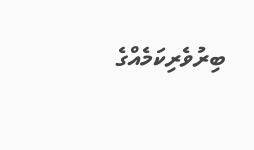ބިރުވެރިކަމެއްގެ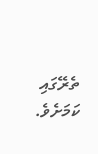ތެރޭގައި ކަމަށެވެ.